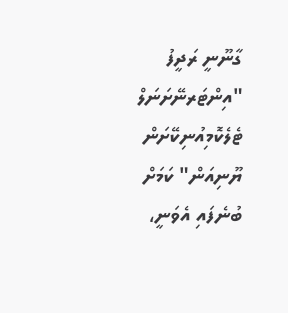ގާނޫނީ ރަދީފު
"އިންޓަރނޭށަނަލް ޓެލެކޮމިއުނިކޭށަން ޔޫނިއަން" ކަމަށް ބުނެފައި އެވަނީ،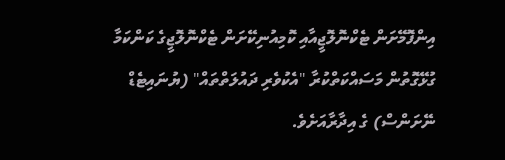އިންފޮމޭށަން ޓެކްނޮލޮޖީއާއި ކޮމިއުނިކޭށަން ޓެކްނޮލޮޖީގެ ކަންކަމާ ގުޅޭގޮތުން މަސައްކަތްކުރާ "އެކުވެރި ދައުލަތްތައް" (ޔުނައިޓެޑް ނޭށަންސް) ގެ އިދާރާއަށެވެ.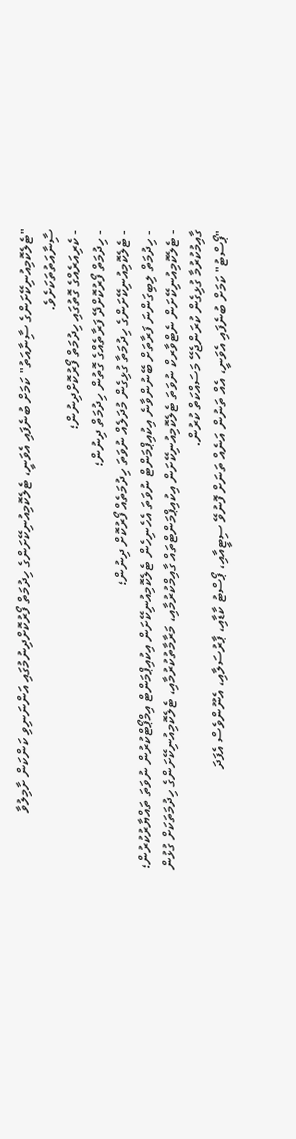"ޓެލެކޮމިއުނިކޭށަންގެ ސާިނާއަތު" ކަމަށް ބުނެފައި އެވަނީ، ޓެލެކޮމިއުނިކޭށަންގެ ހިދުމަތް ފޯރުކޮށްދިނުމުގައި އަންނަނިވި ކަންކަން ށާމިލުވާ ސާިނާއަތުތަކަށެވެ.
- ކެރިއަރެއްގެ ގޮތުގައި ހިދުމަތް ފޯރުކޮށްދިނުން؛
- ހިދުމަތް ފޯރުކޮށްދޭ ފަރާތެއްގެ ގޮތުން ހިދުމަތް ދިނުން؛
- ޓެލެކޮމިއުނިކޭށަންގެ ހިދުމަތާ ގުޅިގެން މުދަލެއް ނުވަތަ ހިދުމަތެއް ފޯރުކޮށް ދިނުން؛
- ހިދުމަތް ލިބިގަންނަ ފަރާތަށް ބޭނުންވާނެ އިކުއިޕްމަންޓް ނުވަތަ އެހެނިހެން ޓެލެކޮމިއުނިކޭށަން އިކުއިޕްމަންޓް އިމްޕޯޓްކުރުން ނުވަތަ ތައްޔާރުކުރުން؛
- ޓެލެކޮމިއުނިކޭށަން ނެޓްވާރކް ނުވަތަ ޓެލެކޮމިއުނިކޭށަން އިކުއިޕްމަންޓްތައް ގާއިމްކުރުމާއި، މަރާމާތުކުރުމާއި، ޓެލެކޮމިއުނިކޭށަންގެ ހިދުމަތަކަށް ގުޅުން ގާއިމުކުރުމާ ގުޅިގެން ކުރަންޖެހޭ މަސައްކަތް ކުރުން.
"ޕޯސްޓު" ކަމަށް ބުނެފައި އެވަނީ، އެއް ތަނުން އަނެއް ތަނަށް ފޮނުވޭ ސިޓީއާއި، ޕޯސްޓު ކާޑާއި، ޕާރުސަލާއި، އެނޫންވެސް އެފަދަ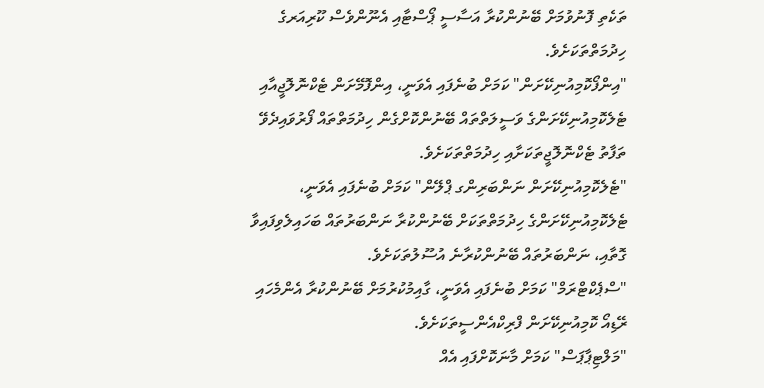ތަކެތި ފޮނުވުމަށް ބޭނުންކުރާ އަސާސީ ޕޯސްޓާއި އެނޫންވެސް ކޫރިއަރގެ ހިދުމަތްތަކަށެވެ.
"އިންފޯކޮމިއުނިކޭށަން" ކަމަށް ބުނެފައި އެވަނީ، އިންފޮމޭށަން ޓެކްނޮލޮޖީއާއި ޓެލެކޮމިއުނިކޭށަންގެ ވަސީލަތްތައް ބޭނުންކޮށްގެން ހިދުމަތްތައް ފޯރުވައިދެވޭ ތަފާތު ޓެކްނޮލޮޖީތަކަށާއި ހިދުމަތްތަކަށެވެ.
"ޓެލެކޮމިއުނިކޭށަން ނަންބަރިންގ ޕްލޭން" ކަމަށް ބުނެފައި އެވަނީ، ޓެލެކޮމިއުނިކޭށަންގެ ހިދުމަތްތަކަށް ބޭނުންކުރާ ނަންބަރުތައް ބަހައިލެވިފައިވާ ގޮތާއި، ނަންބަރުތައް ބޭނުންކުރާނެ އުސޫލުތަކަށެވެ.
"ސްޕެކްޓްރަމް" ކަމަށް ބުނެފައި އެވަނީ، ގާއިމުކުރުމަށް ބޭނުންކުރާ އެންމެހައި ރޭޑިއޯ ކޮމިއުނިކޭށަން ފްރިކްއެންސީތަކަށެވެ.
"މަލްޓިޕާޕަސް" ކަމަށް މާނަކޮށްފައި އެއް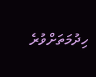ހިދުމަތަށްވުރެ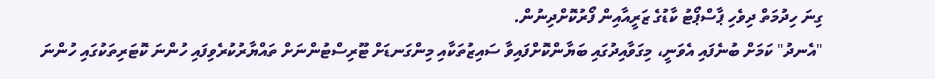ގިނަ ހިދުމަތް ދިވެހި ޕާސްޕޯޓު ކާޑުގެ ޒަރީއާއިން ފޯރުކޮށްދިނުން.
"އެނދު" ކަމަށް ބުނެފައި އެވަނީ، މިގަވާއިދުގައި ބަޔާންކޮށްފައިވާ ސައިޒުތަކާއި މިންގަނޑަށް ޓޫރިސްޓުންނަށް ތައްޔާރުކުރެވިފައި ހުންނަ ކޮޓަރިތަކުގައި ހުންނަ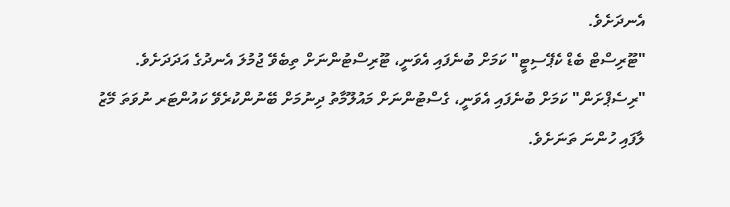އެނދަށެވެ.
"ޓޫރިސްޓް ބެޑް ކެޕޭސިޓީ" ކަމަށް ބުނެފައި އެވަނީ، ޓޫރިސްޓުންނަށް ތިބެވޭ ޖުމުލަ އެނދުގެ އަދަދަށެވެ.
"ރިސެޕްށަން" ކަމަށް ބުނެފައި އެވަނީ، ގެސްޓުންނަށް މައުލޫމާތު ދިނުމަށް ބޭނުންކުރެވޭ ކައުންޓަރ ނުވަތަ މޭޒު ލާފައި ހުންނަ ތަނަށެވެ.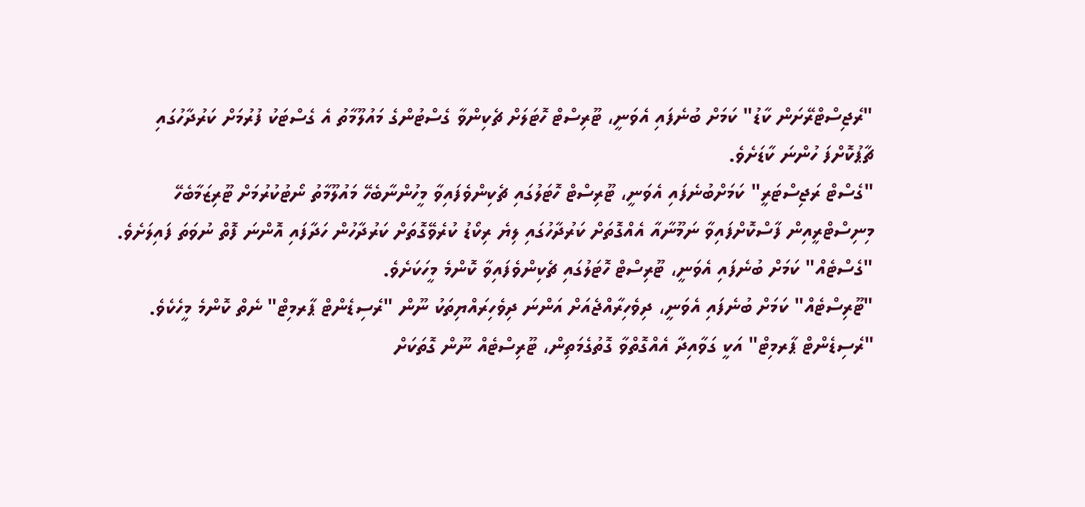"ރެޖިސްޓްރޭށަން ކާޑު" ކަމަށް ބުނެފައި އެވަނީ، ޓޫރިސްޓް ހޮޓަލަށް ޗެކިންވާ ގެސްޓުންގެ މައުލޫމާތު އެ ގެސްޓަކު ފުރުމަށް ކަރުދާހުގައި ޗާޕުކޮށްފަ ހުންނަ ކާޑަށެވެ.
"ގެސްޓް ރަޖިސްޓަރީ" ކަމަށްބުނެފައި އެވަނީ، ޓޫރިސްޓް ހޮޓަލުގައި ޗެކިންވެފައިވާ މީހުންނާބެހޭ މައުލޫމާތު ނޯޓުކުރުމަށް ޓޫރިޒަމާބެހޭ މިނިސްޓްރީއިން ފާސްކޮށްފައިވާ ނަމޫނާއާ އެއްގޮތަށް ކަރުދާހުގައި ލިޔެ ރިކޯޑު ކުރެވޭގޮތަށް ކަރުދާހުން ހަދާފައި އޮންނަ ފޮތް ނުވަތަ ފައިލަށެވެ.
"ގެސްޓެއް" ކަމަށް ބުނެފައި އެވަނީ، ޓޫރިސްޓް ހޮޓަލުގައި ޗެކިންވެފައިވާ ކޮންމެ މީހަކަށެވެ.
"ޓޫރިސްޓެއް" ކަމަށް ބުނެފައި އެވަނީ، ދިވެހިރާއްޖެއަށް އަންނަ ދިވެހިރައްޔިތަކު ނޫން "ރެސިޑެންޓް ޕާރމިޓް" ނެތް ކޮންމެ މީހެކެވެ. "ރެސިޑެންޓް ޕާރމިޓް" އަކީ ގަވާއިދާ އެއްގޮތްވާ ގޮތުގެމަތިން، ޓޫރިސްޓެއް ނޫން ގޮތަކަށް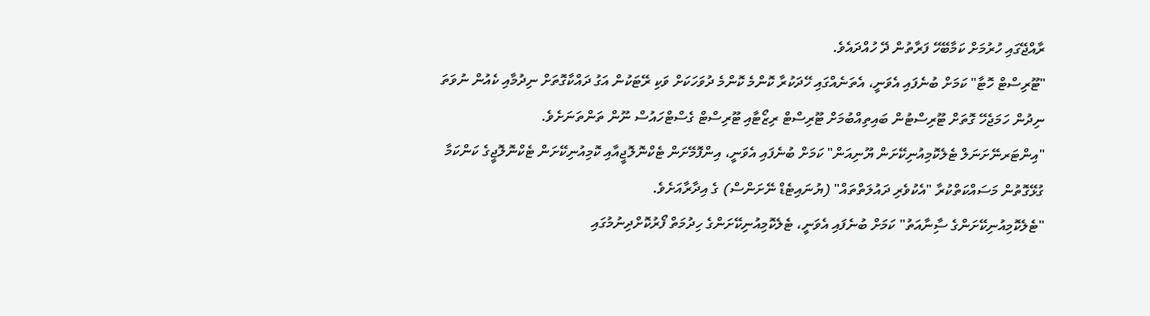ރާއްޖޭގައި ހުރުމަށް ކަމާބޭހޭ ފަރާތުން ދޭ ހުއްދައެވެ.
"ޓޫރިސްޓް ހޮޓާ" ކަމަށް ބުނެފައި އެވަނީ، އެތަނެއްގައި ހޭދަކުރާ ކޮންމެ ކޮންމެ ދުވަހަކަށް ވަކި ރޭޓަކުން އަގު ދައްކާގޮތަށް ނިދުމާއި ކެއުން ނުވަތަ ނިދުން ހަމަޖެހޭ ގޮތަށް ޓޫރިސްޓުން ބައިތިއްބުމަށް ޓޫރިސްޓް ރިޒޯޓާއި ޓޫރިސްޓް ގެސްޓްހައުސް ނޫން ތަންތަނަށެވެ.
"އިންޓަރނޭށަނަލް ޓެލެކޮމިއުނިކޭށަން ޔޫނިއަން" ކަމަށް ބުނެފައި އެވަނީ، އިންފޮމޭށަން ޓެކްނޮލޮޖީއާއި ކޮމިއުނިކޭށަން ޓެކްނޮލޮޖީގެ ކަންކަމާ ގުޅޭގޮތުން މަސައްކަތްކުރާ "އެކުވެރި ދައުލަތްތައް" (ޔުނައިޓެޑް ނޭށަންސް) ގެ އިދާރާއަށެވެ.
"ޓެލެކޮމިއުނިކޭށަންގެ ސާިނާއަތު" ކަމަށް ބުނެފައި އެވަނީ، ޓެލެކޮމިއުނިކޭށަންގެ ހިދުމަތް ފޯރުކޮށްދިނުމުގައި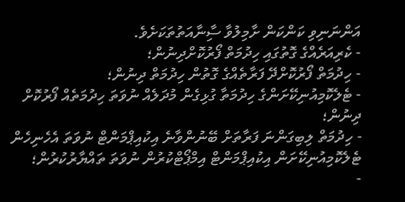އަންނަނިވި ކަންކަން ށާމިލުވާ ސާިނާއަތުތަކަށެވެ.
- ކެރިއަރެއްގެ ގޮތުގައި ހިދުމަތް ފޯރުކޮށްދިނުން؛
- ހިދުމަތް ފޯރުކޮށްދޭ ފަރާތެއްގެ ގޮތުން ހިދުމަތް ދިނުން؛
- ޓެލެކޮމިއުނިކޭށަންގެ ހިދުމަތާ ގުޅިގެން މުދަލެއް ނުވަތަ ހިދުމަތެއް ފޯރުކޮށް ދިނުން؛
- ހިދުމަތް ލިބިގަންނަ ފަރާތަށް ބޭނުންވާނެ އިކުއިޕްމަންޓް ނުވަތަ އެހެނިހެން ޓެލެކޮމިއުނިކޭށަން އިކުއިޕްމަންޓް އިމްޕޯޓްކުރުން ނުވަތަ ތައްޔާރުކުރުން؛
-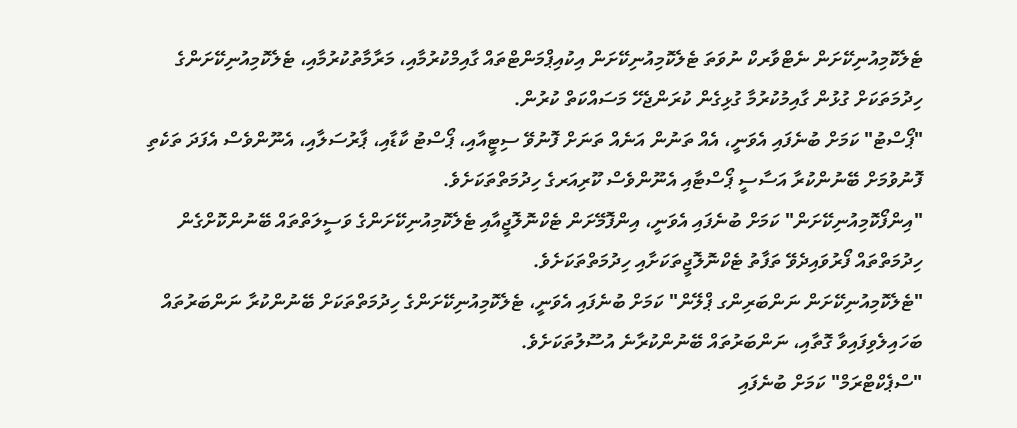ޓެލެކޮމިއުނިކޭށަން ނެޓްވާރކް ނުވަތަ ޓެލެކޮމިއުނިކޭށަން އިކުއިޕްމަންޓްތައް ގާއިމްކުރުމާއި، މަރާމާތުކުރުމާއި، ޓެލެކޮމިއުނިކޭށަންގެ ހިދުމަތަކަށް ގުޅުން ގާއިމުކުރުމާ ގުޅިގެން ކުރަންޖެހޭ މަސައްކަތް ކުރުން.
"ޕޯސްޓު" ކަމަށް ބުނެފައި އެވަނީ، އެއް ތަނުން އަނެއް ތަނަށް ފޮނުވޭ ސިޓީއާއި، ޕޯސްޓު ކާޑާއި، ޕާރުސަލާއި، އެނޫންވެސް އެފަދަ ތަކެތި ފޮނުވުމަށް ބޭނުންކުރާ އަސާސީ ޕޯސްޓާއި އެނޫންވެސް ކޫރިއަރގެ ހިދުމަތްތަކަށެވެ.
"އިންފޯކޮމިއުނިކޭށަން" ކަމަށް ބުނެފައި އެވަނީ، އިންފޮމޭށަން ޓެކްނޮލޮޖީއާއި ޓެލެކޮމިއުނިކޭށަންގެ ވަސީލަތްތައް ބޭނުންކޮށްގެން ހިދުމަތްތައް ފޯރުވައިދެވޭ ތަފާތު ޓެކްނޮލޮޖީތަކަށާއި ހިދުމަތްތަކަށެވެ.
"ޓެލެކޮމިއުނިކޭށަން ނަންބަރިންގ ޕްލޭން" ކަމަށް ބުނެފައި އެވަނީ، ޓެލެކޮމިއުނިކޭށަންގެ ހިދުމަތްތަކަށް ބޭނުންކުރާ ނަންބަރުތައް ބަހައިލެވިފައިވާ ގޮތާއި، ނަންބަރުތައް ބޭނުންކުރާނެ އުސޫލުތަކަށެވެ.
"ސްޕެކްޓްރަމް" ކަމަށް ބުނެފައި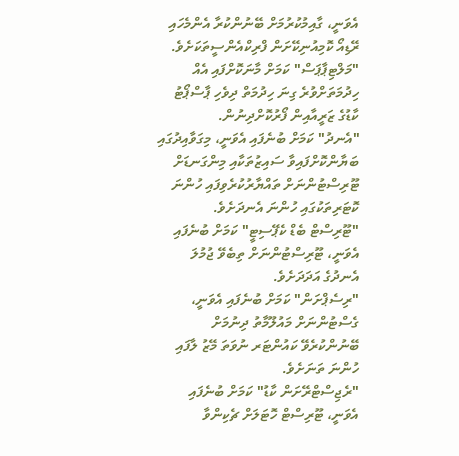އެވަނީ، ގާއިމުކުރުމަށް ބޭނުންކުރާ އެންމެހައި ރޭޑިއޯ ކޮމިއުނިކޭށަން ފްރިކްއެންސީތަކަށެވެ.
"މަލްޓިޕާޕަސް" ކަމަށް މާނަކޮށްފައި އެއް ހިދުމަތަށްވުރެ ގިނަ ހިދުމަތް ދިވެހި ޕާސްޕޯޓު ކާޑުގެ ޒަރީއާއިން ފޯރުކޮށްދިނުން.
"އެނދު" ކަމަށް ބުނެފައި އެވަނީ، މިގަވާއިދުގައި ބަޔާންކޮށްފައިވާ ސައިޒުތަކާއި މިންގަނޑަށް ޓޫރިސްޓުންނަށް ތައްޔާރުކުރެވިފައި ހުންނަ ކޮޓަރިތަކުގައި ހުންނަ އެނދަށެވެ.
"ޓޫރިސްޓް ބެޑް ކެޕޭސިޓީ" ކަމަށް ބުނެފައި އެވަނީ، ޓޫރިސްޓުންނަށް ތިބެވޭ ޖުމުލަ އެނދުގެ އަދަދަށެވެ.
"ރިސެޕްށަން" ކަމަށް ބުނެފައި އެވަނީ، ގެސްޓުންނަށް މައުލޫމާތު ދިނުމަށް ބޭނުންކުރެވޭ ކައުންޓަރ ނުވަތަ މޭޒު ލާފައި ހުންނަ ތަނަށެވެ.
"ރެޖިސްޓްރޭށަން ކާޑު" ކަމަށް ބުނެފައި އެވަނީ، ޓޫރިސްޓް ހޮޓަލަށް ޗެކިންވާ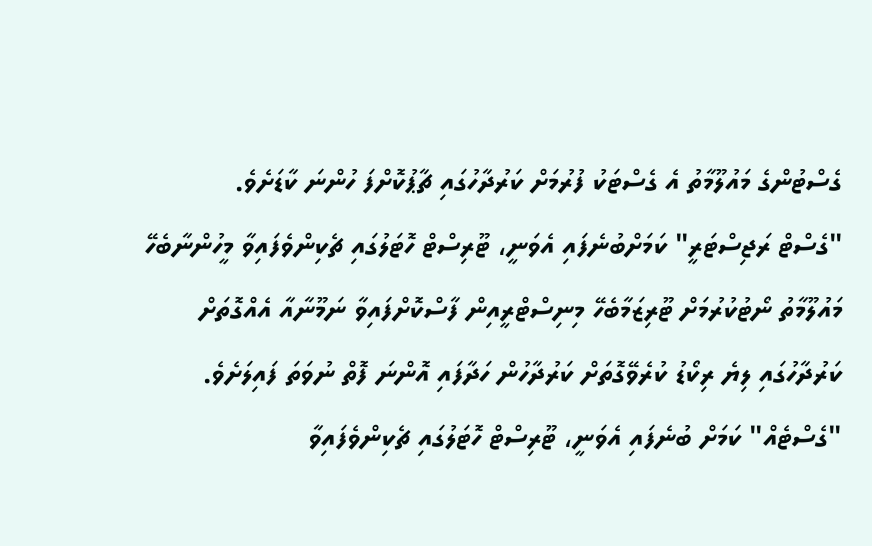ގެސްޓުންގެ މައުލޫމާތު އެ ގެސްޓަކު ފުރުމަށް ކަރުދާހުގައި ޗާޕުކޮށްފަ ހުންނަ ކާޑަށެވެ.
"ގެސްޓް ރަޖިސްޓަރީ" ކަމަށްބުނެފައި އެވަނީ، ޓޫރިސްޓް ހޮޓަލުގައި ޗެކިންވެފައިވާ މީހުންނާބެހޭ މައުލޫމާތު ނޯޓުކުރުމަށް ޓޫރިޒަމާބެހޭ މިނިސްޓްރީއިން ފާސްކޮށްފައިވާ ނަމޫނާއާ އެއްގޮތަށް ކަރުދާހުގައި ލިޔެ ރިކޯޑު ކުރެވޭގޮތަށް ކަރުދާހުން ހަދާފައި އޮންނަ ފޮތް ނުވަތަ ފައިލަށެވެ.
"ގެސްޓެއް" ކަމަށް ބުނެފައި އެވަނީ، ޓޫރިސްޓް ހޮޓަލުގައި ޗެކިންވެފައިވާ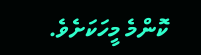ކޮންމެ މީހަކަށެވެ.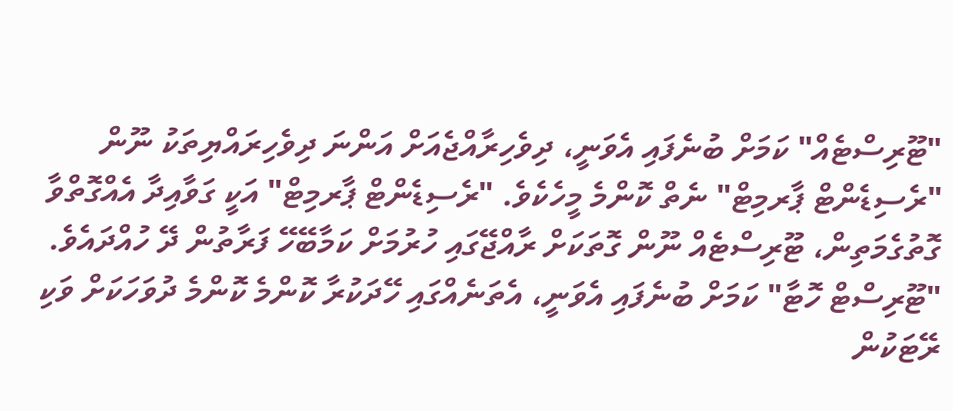"ޓޫރިސްޓެއް" ކަމަށް ބުނެފައި އެވަނީ، ދިވެހިރާއްޖެއަށް އަންނަ ދިވެހިރައްޔިތަކު ނޫން "ރެސިޑެންޓް ޕާރމިޓް" ނެތް ކޮންމެ މީހެކެވެ. "ރެސިޑެންޓް ޕާރމިޓް" އަކީ ގަވާއިދާ އެއްގޮތްވާ ގޮތުގެމަތިން، ޓޫރިސްޓެއް ނޫން ގޮތަކަށް ރާއްޖޭގައި ހުރުމަށް ކަމާބޭހޭ ފަރާތުން ދޭ ހުއްދައެވެ.
"ޓޫރިސްޓް ހޮޓާ" ކަމަށް ބުނެފައި އެވަނީ، އެތަނެއްގައި ހޭދަކުރާ ކޮންމެ ކޮންމެ ދުވަހަކަށް ވަކި ރޭޓަކުން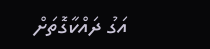އަގު ދައްކާގޮތަށް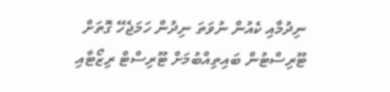ނިދުމާއި ކެއުން ނުވަތަ ނިދުން ހަމަޖެހޭ ގޮތަށް ޓޫރިސްޓުން ބައިތިއްބުމަށް ޓޫރިސްޓް ރިޒޯޓާއި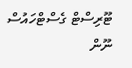ޓޫރިސްޓް ގެސްޓްހައުސް ނޫން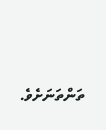ތަންތަނަށެވެ.